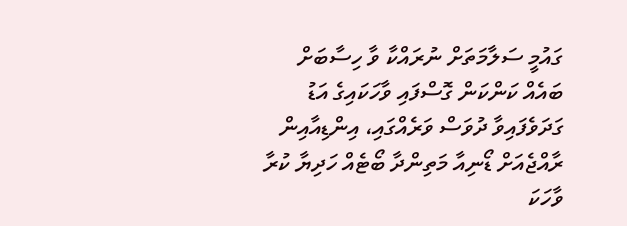ގައުމީ ސަލާމަތަށް ނުރައްކާ ވާ ހިސާބަށް ބައެއް ކަންކަން ގޮސްފައި ވާހަކައިގެ އަޑު ގަދަވެފައިވާ ދުވަސް ވަރެއްގައި، އިންޑިއާއިން ރާއްޖެއަށް ޑޯނިއާ މަތިންދާ ބޯޓެއް ހަދިޔާ ކުރާ ވާހަކަ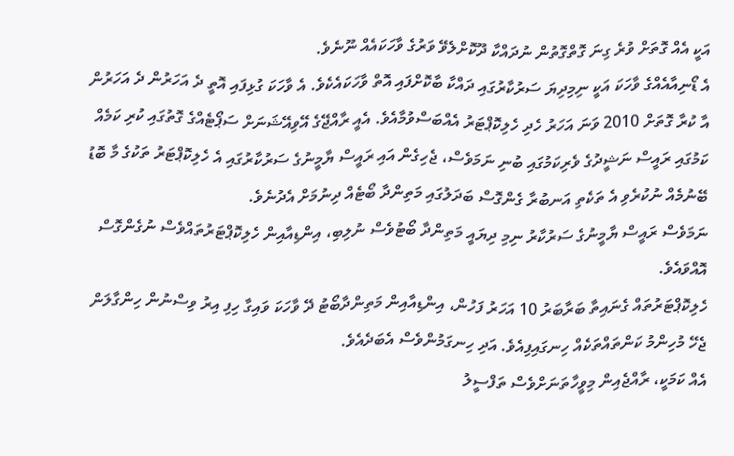އަކީ އެއް ގޮތަށް ވުރެ ގިނަ ގޮތްގޮތުން ނުދައްކާ ދޫކޮށްލެވޭ ވަރުގެ ވާހަކައެއް ނޫނެވެ.
އެ ޑޯނިއާއެއްގެ ވާހަކަ އަކީ ނިމިދިޔަ ސަރުކާރުގައި ދައްކާ ބާކޮށްފައި އޮތް ވާހަކައެކެވެ. އެ ވާހަކަ ގުޅިފައި އޮތީ ދެ އަހަރުން ދެ އަހަރުން އާ ކުރާ ގޮތަށް 2010 ވަނަ އަހަރު ހެދި ހެލިކޮޕްޓަރު އެއްބަސްވުމާއެވެ. އެއީ ރާއްޖޭގެ އޭވިއޭޝަނަށް ސަޕޯޓެއްގެ ގޮތުގައި ކުރި ކަމެއް ކަމުގައި ރައީސް ނަޝީދުގެ ވެރިކަމުގައި ބުނި ނަމަވެސް، ޖެހިގެން އައި ރައީސް ޔާމީނުގެ ސަރުކާރުގައި އެ ހެލިކޮޕްޓަރު ތަކުގެ މާ ބޮޑު ބޭނުމެއް ނުކުރެވި އެ ތަކެތި އަނބުރާ ގެންގޮސް ބަދަލުގައި މަތިންދާ ބޯޓެއް ދިނުމަށް އެދުނެވެ.
ނަމަވެސް ރައީސް ޔާމީނުގެ ސަރުކާރު ނިމި ދިޔައީ މަތިންދާ ބޯޓުވެސް ނުލިބި، އިންޑިއާއިން ހެލިކޮޕްޓަރުތައްވެސް ނުގެންގޮސް އޮއްވައެވެ.
ހެލިކޮޕްޓަރުތައް ގެނައިތާ ބަރާބަރު 10 އަހަރު ފަހުން، އިންޑިއާއިން މަތިންދާބޯޓު ދޭ ވާހަކަ ވައިގާ ހިފި އިރު ވިސްނުން ހިންގާލަން ޖެހޭ މުހިންމު ކަންތައްތަކެއް ހިނގައިފިއެވެ. އަދި ހިނގަމުންވެސް އެބަދެއެވެ.
އެއް ކަމަކީ، ރާއްޖެއިން މިވީހާތަނަށްވެސް ތަފްސީލު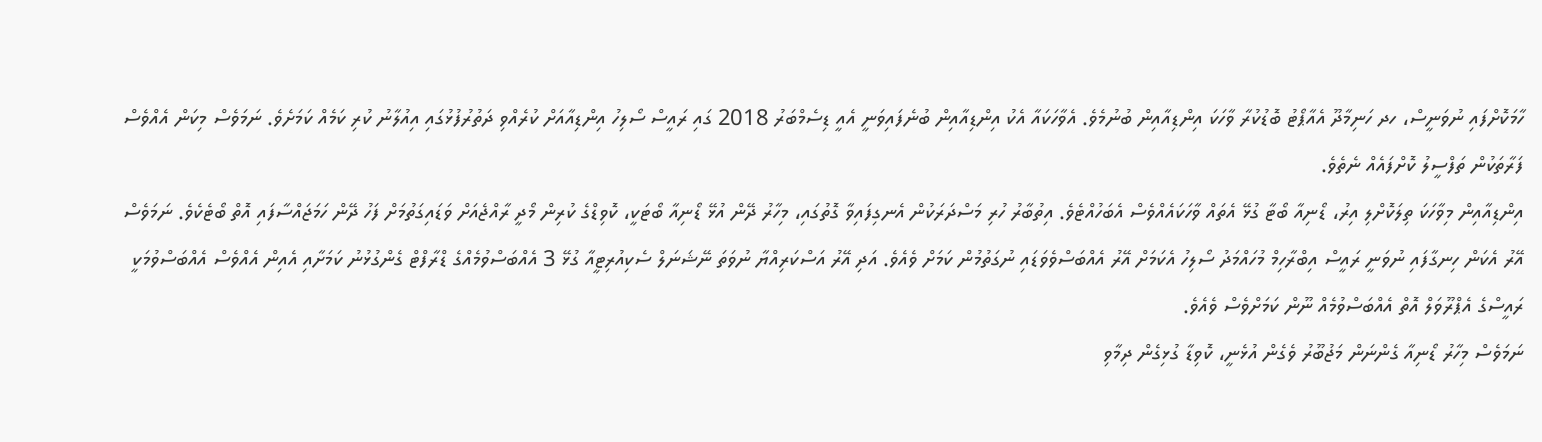ހާމަކޮށްފައި ނުވަނީސް، ހދ ހަނިމާދޫ އެއާޕޯޓު ބޮޑުކުރާ ވާހަކަ އިންޑިއާއިން ބުނުމެވެ. އެވާހަކައާ އެކު އިންޑިއާއިން ބުނެފައިވަނީ އެއީ ޑިސެމްބަރު 2018 ގައި ރައީސް ސޯލިހު އިންޑިއާއަށް ކުރެއްވި ދަތުރުފުޅުގައި އިއުލާނު ކުރި ކަމެއް ކަމަށެވެ. ނަމަވެސް މިކަން އެއްވެސް ފަރާތަކުން ތަފްސީލު ކޮށްފައެއް ނެތެވެ.
އިންޑިއާއިން މިވާހަކަ ތިލަކޮށްލި އިރު، ޑޯނިއާ ބޯޓާ ގުޅޭ އެތައް ވާހަކައެއްވެސް އެބަހުއްޓެވެ. އިތުބާރު ހުރި މަސްދަރަކުން އެނގިފައިވާ ގޮތުގައި، މިހާރު ދޭން އުޅޭ ޑޯނިއާ ބޯޓަކީ، ކޮވިޑްގެ ކުރިން މޯދީ ރާއްޖެއަށް ވަޑައިގަތުމަށް ފަހު ދޭން ހަމަޖައްސާފައި އޮތް ބޯޓެކެވެ. ނަމަވެސް އޭރު އެކަން ހިނގާފައި ނުވަނީ ރައީސް އިބްރާހިމް މުހައްމަދު ސޯލިހު އެކަމަށް އޭރު އެއްބަސްވެވަޑައި ނުގަތުމުން ކަމަށް ވެއެވެ. އަދި އޭރު އަސްކަރިއްޔާ ނުވަތަ ނޭޝަނަލް ސެކިއުރިޓީއާ ގުޅޭ 3 އެއްބަސްވުމެއްގެ ޑްރާފްޓް ގެންގުޅުނު ކަމަށާއި އެއިން އެއްވެސް އެއްބަސްވުމަކީ ރައީސްގެ އެޕްރޫވަލް އޮތް އެއްބަސްވުމެއް ނޫން ކަމަށްވެސް ވެއެވެ.
ނަމަވެސް މިހާރު ޑޯނިއާ ގެންނަން މަޖުބޫރު ވެގެން އުޅެނީ، ކޮވިޑާ ގުޅިގެން ދިމާވި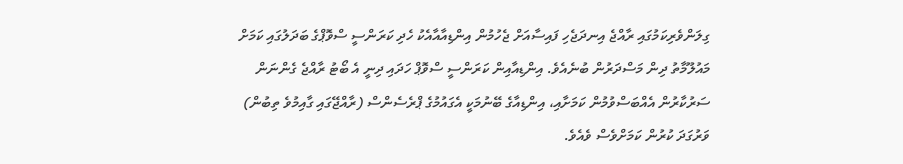ގިލަންވެރިކަމުގައި ރާއްޖެ އިނދަޖެހި ފައިސާއަށް ޖެހުމުން އިންޑިއާއާއެކު ހެދި ކަރަންސީ ސްވޮޕްގެ ބަދަލުގައި ކަމަށް މައުލޫމާތު ދިން މަސްދަރުން ބުނެއެވެ. އިންޑިއާއިން ކަރަންސީ ސްވޮޕް ހަދައި ދިނީ އެ ބޯޓު ރާއްޖެ ގެންނަން ސަރުކާރުން އެއްބަސްވުމުން ކަމަށާއި، އިންޑިއާގެ ބޭނުމަކީ އެގައުމުގެ ޕްރެސެންސް (ރާއްޖޭގައި ގާއިމުވެ ތިބުން) ވަރުގަދަ ކުރުން ކަމަށްވެސް ވެއެވެ.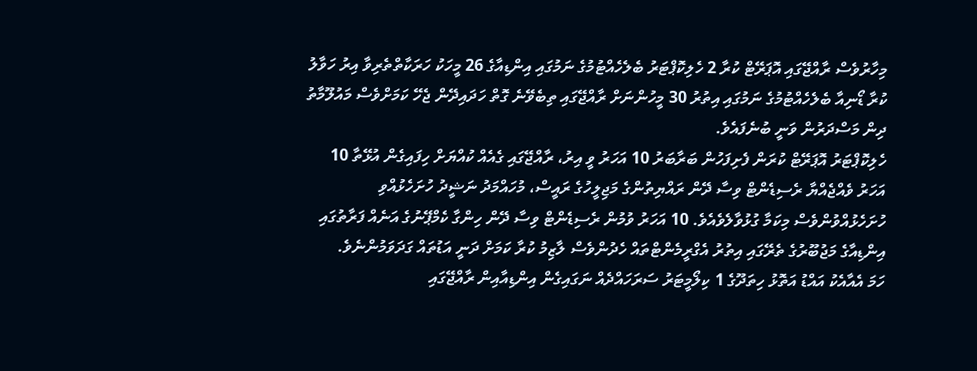މިހާރުވެސް ރާއްޖޭގައި އޮޕަރޭޓް ކުރާ 2 ހެލިކޮޕްޓަރު ބެލެހެއްޓުމުގެ ނަމުގައި އިންޑިއާގެ 26 މީހަކު ހަރަކާތްތެރިވާ އިރު ހަވާލު ކުރާ ޑޯނިއާ ބެލެހެއްޓުމުގެ ނަމުގައި އިތުރު 30 މީހުންނަށް ރާއްޖޭގައި ތިބެވޭނެ ގޮތް ހަދައިދޭން ޖެހޭ ކަމަށްވެސް މައުލޫމާތު ދިން މަސްދަރުން ވަނީ ބުނެފައެވެ.
ހެލިކޮޕްޓަރު އޮޕަރޭޓް ކުރަން ފެށިފަހުން ބަރާބަރު 10 އަހަރު ވީ އިރު، ރާއްޖޭގައި ގެއެއް ކުއްޔަށް ހިފައިގެން އުޅޭތާ 10 އަހަރު ވެއްޖެއްޔާ ރެސިޑެންޓް ވިސާ ދޭން ރައްޔިތުންގެ މަޖިލީހުގެ ރައީސް، މުހައްމަދު ނަޝީދު ހުށަހެޅުއްވި ހުށަހެޅުއްވުންވެސް މިކަމާ ގުޅުވާލެވެއެވެ. 10 އަހަރު ވުމުން ރެސިޑެންޓް ވިސާ ދޭން ހިންގާ ކެމްޕޭނުގެ އަނެއް ފަރާތުގައި އިންޑިއާގެ މަޖުބޫރުގެ ތެރޭގައި އިތުރު އެގްރީމެންޓްތައް ހެދުންވެސް ލާޒިމު ކުރާ ކަމަށް ދަނީ އަޑުތައް ގަދަވަމުންނެވެ.
ހަމަ އެއާއެކު އައްޑު އަތޮޅު ހިތަދޫގެ 1 ކިލޯމީޓަރު ސަރަހައްދެއް ނަގައިގެން އިންޑިއާއިން ރާއްޖޭގައި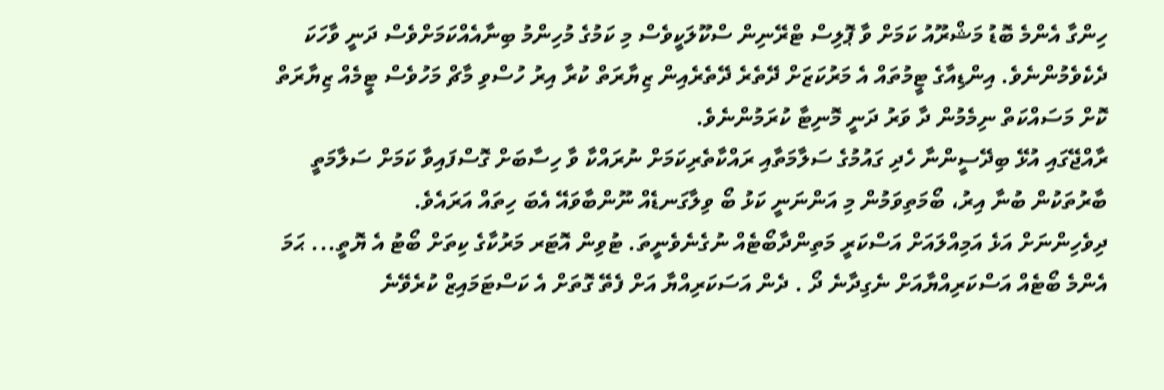ހިންގާ އެންމެ ބޮޑު މަޝްރޫއު ކަމަށް ވާ ޕޮލިސް ޓްރޭނިން ސްކޫލަކީވެސް މި ކަމުގެ މުހިންމު ބިނާއެއްކަމަށްވެސް ދަނީ ވާހަކަ ދެކެވެމުންނެވެ. އިންޑިއާގެ ޓީމުތައް އެ މަރުކަޒަށް ދޭތެރެ ދޭތެރެއިން ޒިޔާރަތް ކުރާ އިރު ހުސްވި މާޗް މަހުވެސް ޓީމެއް ޒިޔާރަތް ކޮށް މަސައްކަތް ނިމެމުން ދާ ވަރު ދަނީ މޮނިޓާ ކުރަމުންނެވެ.
ރާއްޖޭގައި އުޅޭ ބިދޭސީންނާ ހެދި ގައުމުގެ ސަލާމަތާއި ރައްކާތެރިކަމަށް ނުރައްކާ ވާ ހިސާބަށް ގޮސްފައިވާ ކަމަށް ސަލާމަތީ ބާރުތަކުން ބުނާ އިރު، ބޯމަތިވަމުން މި އަންނަނީ ކަޅު ބޯ ވިލާގަނޑެއް ނޫންބާވައޭ އެބަ ހިތައް އަރައެވެ.
ދިވެހިންނަށް އަޅެ އަމިއްލައަށް އަސްކަރީ މަތިންދާބޯޓެއް ނުގެނެވެނީތަ. ޓުވިން އޮޓަރ މަރުކާގެ ކިތަށް ބޯޓު އެ ޔޮތީ... ޙަމަ އެންމެ ބޯޓެއް އަސްކަރިއްޔާއަށް ނެގިދާނެ ދޯ . ދެން އަސަކަރިއްޔާ އަށް ފެތޭ ގޮތަށް އެ ކަސްޓަމައިޒް ކުރެވޭނެ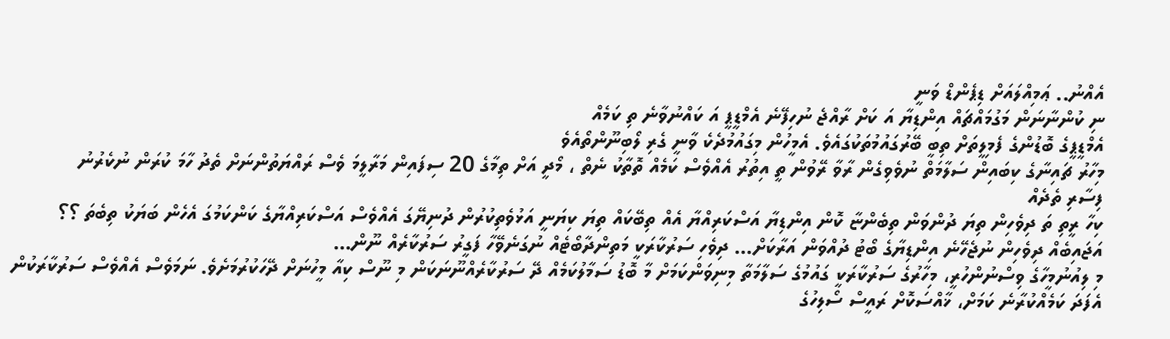އެއްނު.. ޢަމިއްލައަށް ޑިޕެންޑް ވަނީ
ނި ކުންނާނަން މަގުމައްޗައް އިންޑިޔާ އަ ކަށް ރާއްޖެ ނުހިފޭނެ އެމްޑީޕީ އަ ކައްނުވާނެ ތި ކަމެއް
އެމްޑީޕީގެ ބޮޑުންގެ ފެމިލީތަށް ތިބީ ބޭރުގައުމުތަކުގައެވެ. އެމީހުން މިގައުމުދެކެ ވާނީ ގެރި ލޯބިނޫންތޯއެވެ
މިހާރު ޗައިނާގެ ކިބައިން ސަލާމަތް ނުވެވިގެން ރާވާ ރޭވުން ތީ އިތުރު އެއްވެސް ކަމެއް ތޮތާކު ނެތް ، މޯދީ އަށް ތިމާގެ 20 ސިފައިން މަރާލީމަ ވެސް ރައްޔަތުންނަށް ތެދު ހާމަ ކުރަން ނުކެރުނު
ފިސާރި ތެދެއް
ކިހާ ރީތި ތަ ދިވެހިން ތިޔަ ދުންވަން ތިބެންޏާ ކޮން އިންޑިޔާ އަސްކަރިއްޔާ އެއް ތިބޭކައް ތިޔަ ކިޔަނީ އަޅުވެތިކުރުން ދުނިޔޭގަ އެއްވެސް އަސްކަރިއްޔާގެ ކަންކަމުގަ އެހެން ބަޔަކު ތިބެތަ ؟؟
އަޖައިބެއް ދިވެހިން ނުޖެހޭނެ އިންޑިޔާގެ ބޯޓު ދުއްވަން އަރާކަށް... ދިވެހި ސަރުކާރަކީ މަތިންދާބޯޓެއް ނުގަނެވޭހާ ފަގީރު ސަރުކާރެއް ނޫން...
މި ލިއުނުމީހާގެ ވިސްނުންހުރީ، މިހާރުގެ ސަރުކާރަކީ ގައުމުގެ ސަލާމަތާ މިނިވަންކަމަށް މާ ބޮޑު ސަމާލުކަމެއް ދޭ ސަރުކާރެއްނޫނަކަން މި ނޫސް ކިއާ މީހުނަށް ދޭހަކުރުމަށެވެ. ނަމަވެސް އެއްވެސް ސަރުކާރަކުން އެފަދަ ކަމެއްކުރާނެ ކަމަށް، ޚާއްސަކޮށް ރައީސް ސޯލިހުގެ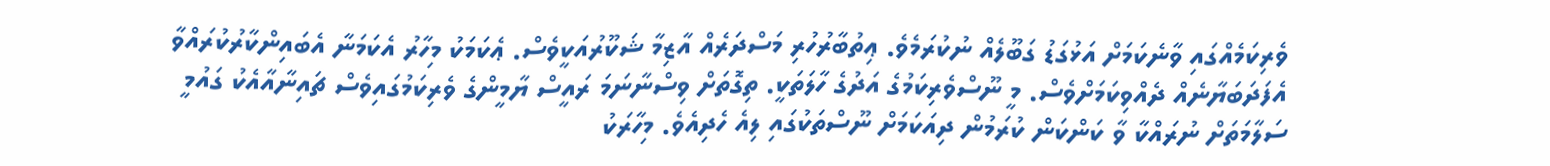ވެރިކަމެއްގައި ވާނެކަމަށް އަޅުގަޑު ގަބޫލެއް ނުކުރަމެވެ. ޢިތުބާރުހުރި މަސްދަރެއް އާޒިމާ ޝަކޫރުއަކީވެސް. ޢެކަމަކު މިހާރު އެކަމަނާ އެބައިންކާރުކުރައްވާ އެފަދަބަޔާނެއް ދެއްވިކަމަށްވެސް. މީ ނޫސްވެރިކަމުގެ އަދުގެ ހާލަތަކީ. ތިގޮތަށް ވިސްނާނަމަ ރައީސް ޔާމީންގެ ވެރިކަމުގައިވެސް ޗައިނާއާއެކު ގައުމީ ސަލާމަތަށް ނުރައްކާ ވާ ކަންކަން ކުރަމުން ދިއަކަމަށް ނޫސްތަކުގައި ލިއެ ހެދިއެވެ. މިހާރަކު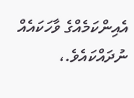އެއިންކަމެއްގެ ވާހަކައެއް ނުދައްކައެވެ.،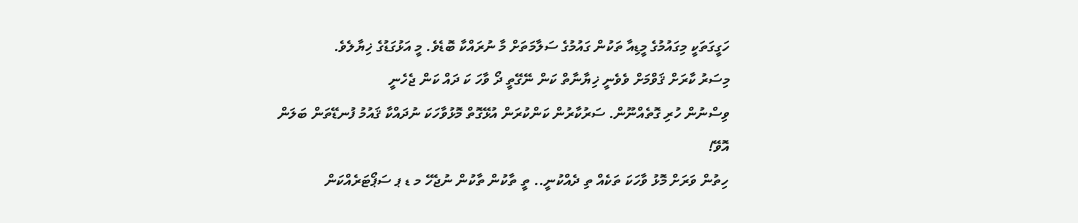ހަގީގަތަކީ މިގައުމުގެ މީޑިއާ ތަކުން ގައުމުގެ ސަލާމަތަށް މާ ނުރައްކާ ބޮޑެވެ. މީ އަޅުގަޑުގެ ޚިޔާލެވެ.
މިސަރު ކާރަށް ޤަވްމަށް ވެވެނީ ޚިޔާނާތް ކަން ނޭގޭތީ ދޯ ވާހަ ކަ ދައް ކަން ޖެހެނީ
ވިސްނުން ހުރި ގޮތެއްނޫން. ސަރުކާރުން ކަންކުރަން އުޅޭގޮތް މޮޅުވާހަކަ ނުދައްކާ ޤައުމު ފުނޑޭތަން ބަލަން އޮވޭ!
ހިތުން ވަރަށް މޮޅު ވާހަކަ ތަކެއް ތި ދެއްކުނީ.. ތީ ތާކުން ތާކުން ނުޖެހޭ މ ޑ ޕ ސަޕޯޓަރެއްކަން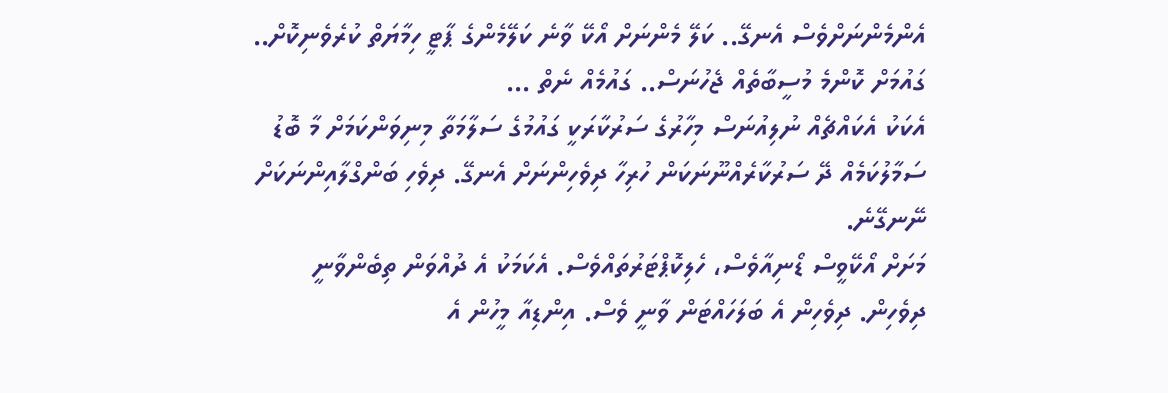އެންމެންނަށްވެސް އެނގޭ.. ކަލޭ މެންނަށް އޯކޭ ވާނެ ކަލޭމެންގެ ޕާޓީ ހިމާޔަތް ކުރެވެނިކޮށް.. ގައުމަށް ކޮންމެ މުސީބާތެއް ޖެހުނަސް.. ގައުމެއް ނެތް ...
އެކަކު އެކައްޗެއް ނުލިއުނަސް މިހާރުގެ ސަރުކާރަކީ ގައުމުގެ ސަލާމަތާ މިނިވަންކަމަށް މާ ބޮޑު ސަމާލުކަމެއް ދޭ ސަރުކާރެއްނޫނަކަން ހުރިހާ ދިވެހިންނަށް އެނގޭ. ދިވެހި ބަންގްލާއިންނަކަށް ނޭނގޭނެ.
މަށަށް އޯކޭވީސް ޑޯނިއާވެސް، ހެލިކޮޕްޓަރުތައްވެސް. އެކަމަކު އެ ދުއްވަން ތިބެންވާނީ ދިވެހިން. ދިވެހިން އެ ބަލަހައްޓަން ވާނީ ވެސް. އިންޑިއާ މީހުން އެ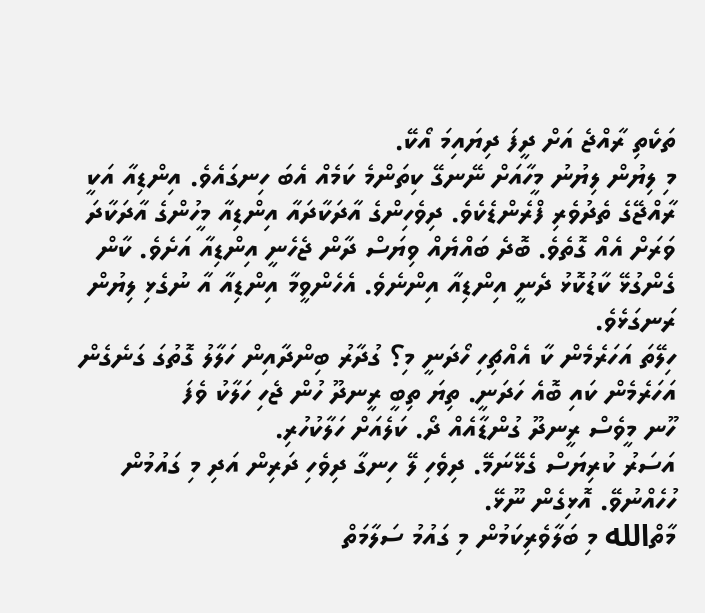ތަކެތި ރާއްޖެ އަށް ދީފަ ދިޔައިމަ އޯކޭ.
މި ލިޔުން ލިޔުނު މީހާއަށް ނޭނގޭ ކިތަންމެ ކަމެއް އެބަ ހިނގައެވެ. އިންޑިއާ އަކީ ރާއްޖޭގެ ތެދުވެރި ފްރެންޑެކެވެ. ދިވެހިންގެ އާދަކާދައާ އިންޑިއާ މީހުންގެ އާދަކާދަ ވަރަށް އެއް ގޮތެވެ. ބޮދެ ބައްޔެއް ވިޔަސް ދާން ޖެހެނީ އިންޑިއާ އަށެވެ. ކާން ގެންގުޅޭ ކާޑުކޮޅު ދެނީ އިންޑިއާ އިންނެވެ. އެހެންވީމާ އިންޑިއާ އާ ނުގެޅި ލިޔުން ރަނގަޅެވެ.
ހިލޭތަ އަހަރެމެން ކާ އެއްޗިހި ހޯދަނީ މި؟ ގުދާރު ބިންދާއިން ހަލާލު ގޮތުގަ ގަނެގެން އަހަރެމެން ކައި ބޮއެ ހަދަނީ. ތިޔަ ތިބީ ރީނދޫ ހުން ޖެހި ހަލާކު ވެފަ
ހޫނ މީވެސް ރީނދޫ ގުންޑާއެއް ދޯ. ކަލެއަށް ހަލާކުހުރި.
އަސަރު ކުރިޔަސް ގެޅޭނަމޭ. ދިވެހި ލޭ ހިނގާ ދިވެހި ދަރިން އަދި މި ގައުމުން ހުހެއްނުވޭ. އޮޅިގެން ނޫޅޭ.
މާތްالله މި ބަލާވެރިކަމުން މި ގައުމު ސަލާމަތް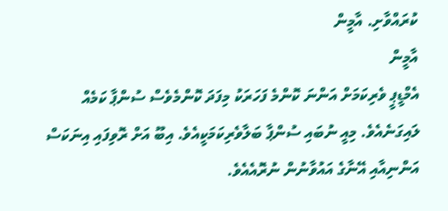ކުރައްވާށި. އާމީން
އާމީން
އެމްޑީޕީ ވެރިކަމަށް އަންނަ ކޮންމެ ފަހަރަކު މިފަދަ ކޮންމެވެސް ސުންޕާ ކަމެއް ލައިގަނެއެވެ. މިއީ ނުބައި ސުންޕާ ބަލާވެރިކަމަކީއެވެ. އިބޫ އަށް ރޮވިފައި އިނަކަސް އަންނިއާއި އޭނާގެ އައުވާނުން ނުރޮއެއެވެ.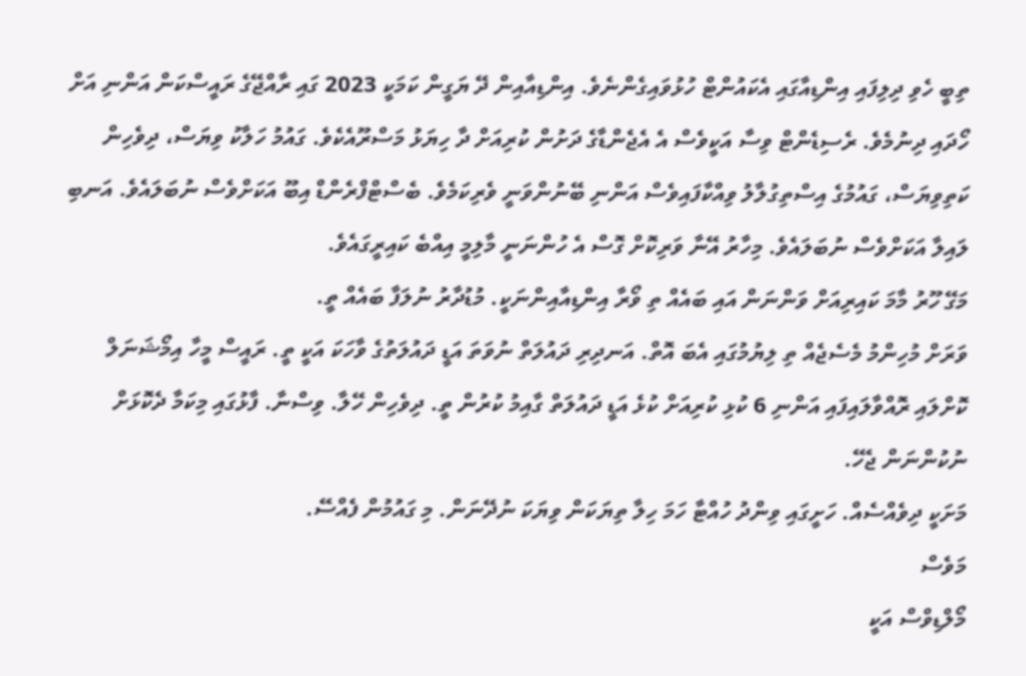ތިބީ ހެވި ދިލިފައި އިންޑިއާގައި އެކައުންޓް ހުޅުވައިގެންނެވެ. އިންޑިއާއިން ދޭ ޔަގީން ކަމަކީ 2023 ގައި ރާއްޖޭގެ ރައީސްކަން އަންނި އަށް ހޯދައި ދިނުމެވެ. ރެސިޑެންޓް ވިސާ އަކީވެސް އެ އެޖެންޑާގެ ދަށުން ކުރިއަށް ދާ ހިޔަޅު މަސްރޫއެކެވެ. ގައުމު ހަލާކު ވިޔަސް، ދިވެހިން ކަތިވިޔަސް، ގައުމުގެ އިސްތިގުލާލު ވިއްކާފައިވެސް އަންނި ބޭނުންވަނީ ވެރިކަމެވެ. ބެސްޓްފްރެންޑް އިބޫ އަކަށްވެސް ނުބަލައެވެ. އަނބި ލައިލާ އަކަށްވެސް ނުބަލައެވެ. މިހާރު އޭނާ ވަރިކޮށް ގޮސް އެ ހުންނަނީ މާލިމީ އިއްބެ ކައިރީގައެވެ.
މަގޭ ހޫރު މާމަ ކައިރިއަށް ވަންނަން އައި ބައެއް ތި ވޯރާ އިންޑިއާއިންނަކީ. މުޑުދާރު ނުލަފާ ބައެއް ތީ.
ވަރަށް މުހިންމު މެސެޖެއް ތި ލިޔުމުގައި އެބަ އޮތް. އަނދިރި ދައުލަތް ނުވަތަ އަޑީ ދައުލަތުގެ ވާހަކަ އަކީ ތީ. ރައީސް މީހާ އިމޯޝަނަލް ކޮށްލައި ރޮއްވާލައިފައި އަންނި 6 ކުޅި ކުރިއަށް ކުޅެ އަޑީ ދައުލަތް ގާއިމު ކުރުން ތީ. ދިވެހިން ހޭލާ. ވިސްނާ. ފާޅުގައި މިކަމާ ދެކޮޅަށް ނުކުންނަން ޖެހޭ.
މަށަކީ ދިވެއްސެއް. ހަށީގައި ވިންދު ހުއްޓާ ހަމަ ހިލާ ތިޔަކަން ވިޔަކަ ނުދޭނަން. މި ގައުމުން ފެއްސޭ.
މަވެސް
މޯލްޑިވްސް އަކީ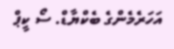އަހަރެމެންގެ ބެކްޔާޑް. ސޯ ކީޕް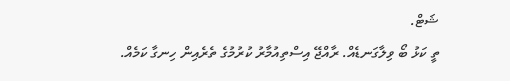ޝަޓް.
ތީ ކަޅު ބޯ ވިލާގަނޑެއް. ރާއްޖޭ އިސްތިއުމާރު ކުރުމުގެ ތެރެއިން ހިނގާ ކަމެއް.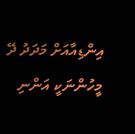އިންޑިއާއަށް މަދަދު ދޭ މީހުންނަކީ އަންނި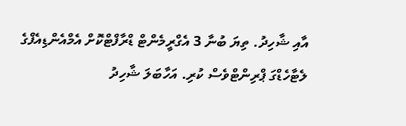އާއި ޝާހިދު. ތިޔަ ބުނާ 3 އެގްރީމެންޓް ޑްރާފްޓްކޮށް އެމްއެންޑިއެފްގެ ލެޓާހެޑްގަ ޕްރިންޓްވެސް ކުރި. އަހާބަލަ ޝާހިދު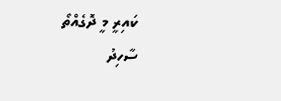ކައިރީ މީ ދޮގެއްތޯ
ސާހިދު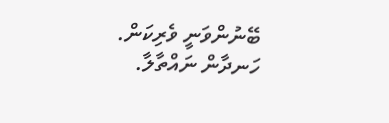ބޭނުންވަނީ ވެރިކަން. ހަނދާން ނައްތާލާ.